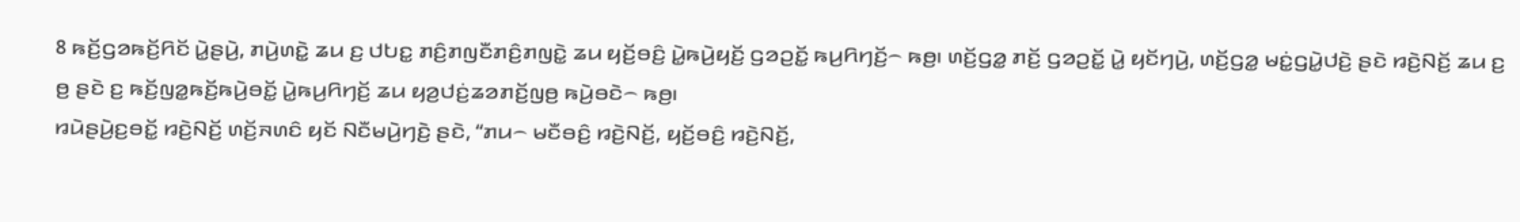8 ꤒꤢꤩ꤬ꤞꤤꤒꤢꤩ꤬ꤖꤢꤩ ꤣꤧ꤭ꤔꤣꤧ꤬, ꤊꤣꤧ꤬ꤛꤢꤧ꤭ ꤘꤣ ꤢ꤬ ꤓꤝꤢ꤭ ꤊꤢꤨ꤬ꤊꤜꤢꤪꤊꤢꤨ꤬ꤊꤜꤢꤧ꤭ ꤘꤣ ꤟꤢꤩ꤬ꤋꤢꤨ꤬ ꤣꤧ꤭ꤒꤣꤧ꤬ꤟꤢꤩ꤬ ꤞꤤꤑꤢꤩ꤭ ꤒꤣ꤬ꤖꤚꤢꤩ꤬꤮ ꤒꤥ꤬꤯ ꤛꤢꤩ꤬ꤞꤤ꤭ ꤊꤢꤩ꤬ ꤞꤤꤑꤢꤩ꤭ ꤣꤧ꤭ ꤟꤢꤩꤚꤣꤧ꤬, ꤛꤢꤩ꤬ꤞꤤ꤭ ꤗꤢꤦ꤭ꤞꤣꤧ꤭ꤓꤢꤧ꤬ ꤔꤢꤧ ꤙꤢꤧ꤬ꤡꤢꤩ꤬ ꤘꤣ ꤢ꤬ ꤥ꤬ ꤔꤢꤧ ꤢ꤬ ꤒꤢꤩ꤬ꤜꤤ꤭ꤒꤢꤩ꤬ꤒꤣꤧ꤬ꤋꤢꤩ꤭ ꤣꤧ꤭ꤒꤣ꤬ꤖꤚꤢꤩ꤬ ꤘꤣ ꤟꤤ꤬ꤓꤢꤦ꤬ꤘꤤꤊꤢꤩ꤬ꤜꤥ꤬ ꤒꤣꤧ꤬ꤋꤢꤧ꤮ ꤒꤥ꤬꤯
ꤙꤣꤧꤔꤣꤧ꤬ꤢ꤬ꤋꤢꤩ꤭ ꤙꤢꤧ꤬ꤡꤢꤩ꤬ ꤛꤢꤩ꤬ꤏꤛꤢꤨ ꤟꤢꤩ ꤡꤢꤪꤗꤣꤧ꤬ꤚꤢꤧ꤬ ꤔꤢꤧ, “ꤊꤣ꤮ ꤗꤢꤪꤋꤢꤨ꤬ ꤙꤢꤧ꤬ꤡꤢꤩ꤬, ꤟꤢꤩ꤬ꤋꤢꤨ꤬ ꤙꤢꤧ꤬ꤡꤢꤩ꤬,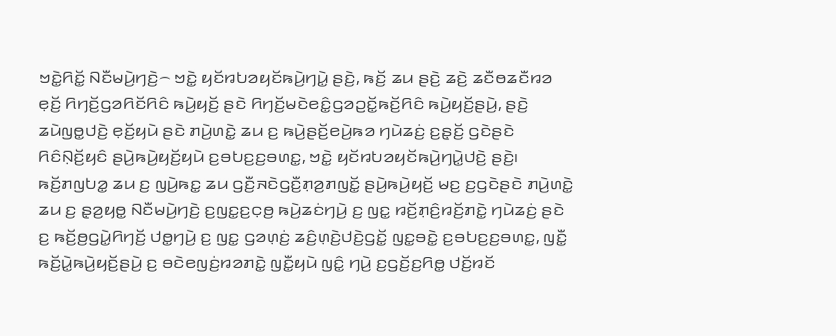ꤠꤢꤧ꤭ꤖꤢꤩ꤭ ꤡꤢꤪꤗꤣꤧ꤬ꤚꤢꤧ꤬꤮ ꤠꤢꤧ꤭ ꤟꤢꤩꤙꤝꤤꤟꤢꤩꤒꤣꤧ꤬ꤚꤣꤧ꤭ ꤔꤢꤧ꤬, ꤒꤢꤩ꤬ ꤘꤣ ꤔꤢꤧ꤬ ꤘꤢꤧ꤬ ꤘꤢꤪꤥꤘꤢꤪꤙꤤ ꤕ꤫ꤢꤩ꤬ ꤖꤚꤢꤩ꤬ꤞꤤꤖꤢꤩꤖꤢꤨ ꤒꤣꤧ꤬ꤟꤢꤩ꤬ ꤔꤢꤧ ꤖꤚꤢꤩ꤬ꤗꤢꤧꤕꤢꤨ꤭ꤞꤤꤑꤢꤩ꤭ꤒꤢꤩ꤬ꤖꤢꤨ ꤒꤣꤧ꤬ꤟꤢꤩ꤬ꤔꤣꤧ꤬, ꤔꤢꤧ꤬ ꤘꤣꤧꤜꤥ꤭ꤓꤢꤧ꤬ ꤕ꤫ꤢꤩ꤬ꤟꤣꤧ ꤔꤢꤧ ꤊꤣꤧ꤬ꤛꤢꤧ꤭ ꤘꤣ ꤢ꤬ ꤒꤣꤧ꤬ꤔꤢꤩ꤬ꤕꤣꤧ꤬ꤒꤤ ꤚꤣꤧꤘꤢꤦ꤬ ꤢ꤬ꤔ꤫ꤢꤩ꤬ ꤞꤢꤧꤔꤢꤧ ꤖꤢꤨꤡ꤫ꤢꤩ꤬ꤟꤢꤨ ꤔꤣꤧ꤬ꤒꤣꤧ꤬ꤟꤢꤩ꤬ꤟꤣꤧ ꤢ꤬ꤋꤝꤢ꤬ꤢ꤬ꤋꤛꤢ꤭, ꤠꤢꤧ꤭ ꤟꤢꤩꤙꤝꤤꤟꤢꤩꤒꤣꤧ꤬ꤚꤣꤧ꤭ꤓꤢꤧ꤬ ꤔꤢꤧ꤬꤯
ꤒꤢꤩ꤬ꤊꤜꤝꤤ꤭ ꤘꤣ ꤢ꤬ ꤜꤣꤧ꤬ꤒꤢ꤭ ꤘꤣ ꤞꤢꤪ꤬ꤏꤢꤧꤞꤢꤪ꤬ꤊ꤫ꤤ꤬ꤊꤜꤢꤩ꤭ ꤔꤣꤧ꤬ꤒꤣꤧ꤬ꤟꤢꤩ꤬ ꤗꤢ꤬ ꤢ꤬ꤞꤢꤧꤔꤢꤧ ꤊꤣꤧ꤬ꤛꤢꤧ꤭ ꤘꤣ ꤢ꤬ ꤔ꤫ꤤ꤬ꤟꤥ꤭ ꤡꤢꤪꤗꤣꤧ꤬ꤚꤢꤧ꤬ ꤢ꤬ꤜꤢ꤭ꤢ꤬ꤍ꤫ꤥ꤬ ꤒꤣꤧ꤬ꤘꤢꤦꤚꤣꤧ꤬ ꤢ꤬ ꤜꤢ꤭ ꤙꤢꤩ꤬ꤊ꤫ꤢꤨ꤬ꤙꤢꤩ꤬ꤊꤢꤧ꤭ ꤚꤣꤧꤘꤢꤦ꤬ ꤔꤢꤧ ꤢ꤬ ꤒꤢꤩ꤬ꤥ꤬ꤞꤣꤧ꤭ꤖꤚꤢꤩ꤬ ꤓꤥ꤭ꤚꤣꤧ꤬ ꤢ꤬ ꤜꤢ꤭ ꤞꤤꤛ꤫ꤢꤦ꤬ ꤘꤢꤨ꤬ꤛ꤫ꤢꤧ꤬ꤓꤢꤧ꤬ꤞꤢꤩ꤭ ꤜꤢ꤭ꤋꤢꤧ꤭ ꤢ꤬ꤋꤝꤢ꤬ꤢ꤬ꤋꤛꤢ꤭, ꤜꤢꤪ꤭ ꤒꤢꤩ꤬ꤣꤧ꤭ꤒꤣꤧ꤬ꤟꤢꤩ꤬ꤔꤣꤧ꤬ ꤢ꤬ ꤋꤢꤧꤕꤜꤢꤦ꤬ꤙꤤꤊꤢꤧ꤭ ꤜꤢꤪ꤭ꤟꤣꤧ ꤜꤢꤨ꤭ ꤚꤣꤧ꤬ ꤢ꤬ꤞꤢꤩ꤬ꤢ꤬ꤖꤥ꤭ ꤓꤢꤩ꤬ꤙꤢꤩ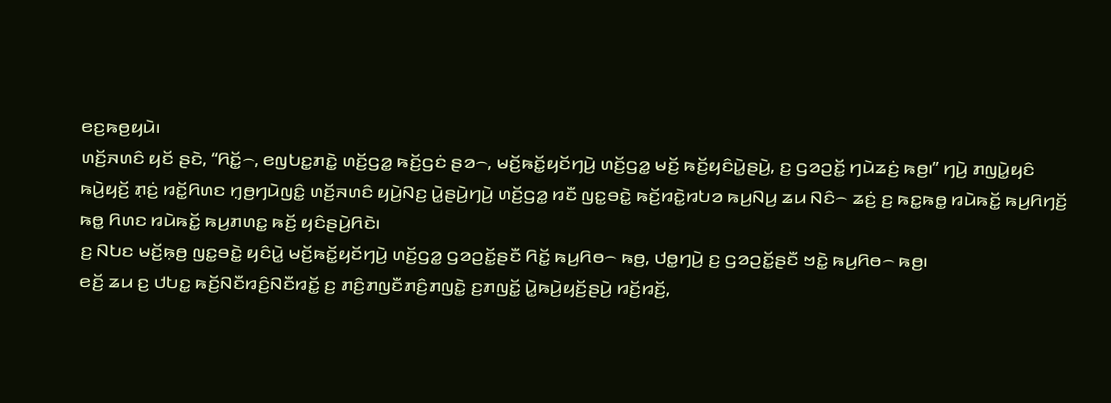ꤕꤢ꤬ꤒꤥ꤬ꤟꤣꤧ꤯
ꤛꤢꤩ꤬ꤏꤛꤢꤨ ꤟꤢꤩ ꤔꤢꤧ, “ꤖꤢꤩ꤭꤮, ꤕꤜꤝꤢ꤭ꤊꤢꤧ꤭ ꤛꤢꤩ꤬ꤞꤤ꤭ ꤒꤢꤩ꤬ꤞꤢꤦ ꤔꤤ꤮, ꤗꤢꤩ꤬ꤒꤢꤩ꤭ꤟꤢꤩꤚꤣꤧ꤬ ꤛꤢꤩ꤬ꤞꤤ꤭ ꤗꤢꤩ꤬ ꤒꤢꤩ꤬ꤟꤢꤨꤣꤧ꤭ꤔꤣꤧ꤬, ꤢ꤬ ꤞꤤꤑꤢꤩ꤭ ꤚꤣꤧꤘꤢꤦ꤬ ꤒꤥ꤬꤯” ꤚꤣꤧ꤬ ꤊꤜꤣꤧ꤭ꤟꤢꤨ ꤒꤣꤧ꤬ꤟꤢꤩ꤬ ꤊ꤫ꤢꤦ꤬ ꤙꤢꤩ꤭ꤖꤛꤢ ꤚ꤫ꤥ꤬ꤚꤣꤧꤜꤢꤨ꤭ ꤛꤢꤩ꤬ꤏꤛꤢꤨ ꤟꤣꤧ꤬ꤡꤢ꤬ ꤣꤧ꤭ꤔꤣꤧ꤬ꤚꤣꤧ꤬ ꤛꤢꤩ꤬ꤞꤤ꤭ ꤙꤢꤪ ꤜꤢ꤭ꤋꤢꤧ꤭ ꤒꤢꤩ꤬ꤙꤢꤧ꤭ꤙꤝꤤ ꤒꤣ꤬ꤡꤣ꤬ ꤘꤣ ꤡꤢꤨ꤮ ꤘꤢꤦ꤬ ꤢ꤬ ꤒꤢ꤭ꤒꤥ꤭ ꤙꤣꤧꤒꤢꤩ꤭ ꤒꤣ꤬ꤖꤚꤢꤩ꤬ ꤒꤥ꤭ ꤖꤛꤢ ꤙꤣꤧꤒꤢꤩ꤭ ꤒꤣ꤬ꤊꤛꤢ꤭ ꤒꤢꤩ꤬ ꤟꤢꤨꤔꤣꤧ꤬ꤖꤢꤧ꤯
ꤢ꤬ ꤡꤝꤢ ꤗꤢꤩ꤬ꤒ꤫ꤥ꤬ ꤜꤢ꤭ꤋꤢꤧ꤭ ꤟꤢꤨꤣꤧ꤭ ꤗꤢꤩ꤬ꤒꤢꤩ꤭ꤟꤢꤩꤚꤣꤧ꤬ ꤛꤢꤩ꤬ꤞꤤ꤭ ꤞꤤꤑꤢꤩ꤭ꤔꤢꤪ ꤖꤢꤩ꤭ ꤒꤣ꤬ꤖꤥ꤮ ꤒꤥ꤬, ꤓꤥ꤭ꤚꤣꤧ꤬ ꤢ꤬ ꤞꤤꤑꤢꤩ꤭ꤔꤢꤪ ꤠꤢꤧ꤭ ꤒꤣ꤬ꤖꤥ꤮ ꤒꤥ꤬꤯
ꤕꤢꤩ꤬ ꤘꤣ ꤢ꤬ ꤓꤝꤢ꤭ ꤒꤢꤩ꤬ꤡꤢꤪꤙꤢꤨ꤬ꤡꤢꤪꤙꤢꤩ꤭ ꤢ꤬ ꤊꤢꤨ꤬ꤊꤜꤢꤪꤊꤢꤨ꤬ꤊꤜꤢꤧ꤭ ꤢ꤬ꤊꤜꤢꤩ꤭ ꤣꤧ꤭ꤒꤣꤧ꤬ꤟꤢꤩ꤬ꤔꤣꤧ꤬ ꤙꤢꤩ꤬ꤙꤢꤩ꤬,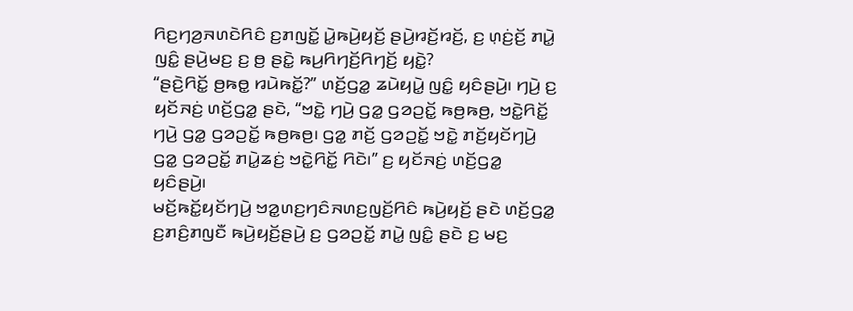ꤖꤢ꤬ꤚꤤ꤬ꤏꤛꤢꤧꤖꤢꤨ ꤢ꤬ꤊꤜꤢꤩ꤭ ꤣꤧ꤭ꤒꤣꤧ꤬ꤟꤢꤩ꤬ ꤔꤣꤧ꤬ꤙꤢꤩ꤬ꤙꤢꤩ꤬, ꤢ꤬ ꤛ꤫ꤢꤦ꤬ꤢꤩ꤬ ꤊꤣꤧ꤭ ꤜꤢꤨ꤭ ꤔꤣꤧ꤬ꤗꤢ꤬ ꤢ꤬ ꤥ꤬ ꤔꤢꤧ꤭ ꤒꤣ꤬ꤖꤚꤢꤩ꤬ꤖꤚꤢꤩ꤬ ꤟꤢꤧ꤭?
“ꤔꤢꤧ꤬ꤖꤢꤩ꤭ ꤥ꤬ꤒꤥ꤭ ꤙꤣꤧꤒꤢꤩ꤭?” ꤛꤢꤩ꤬ꤞꤤ꤭ ꤘꤣꤧꤟꤣꤧ꤭ ꤜꤢꤨ꤭ ꤟꤢꤨꤔꤣꤧ꤬꤯ ꤚꤣꤧ꤬ ꤢ꤬ ꤟꤢꤩꤏꤢꤦ꤬ ꤛꤢꤩ꤬ꤞꤤ꤭ ꤔꤢꤧ, “ꤠꤢꤧ꤭ ꤚꤣꤧ꤬ ꤞꤤ꤭ ꤞꤤꤑꤢꤩ꤭ ꤒꤥ꤬ꤒꤥ꤬, ꤠꤢꤧ꤭ꤖꤢꤩ꤭ ꤚꤣꤧ꤬ ꤞꤤ꤭ ꤞꤤꤑꤢꤩ꤭ ꤒꤥ꤬ꤒꤥ꤬꤯ ꤞꤤ꤭ ꤊꤢꤩ꤬ ꤞꤤꤑꤢꤩ꤭ ꤠꤢꤧ꤭ ꤊꤢꤩ꤬ꤟꤢꤩꤚꤣꤧ꤬ ꤞꤤ꤭ ꤞꤤꤑꤢꤩ꤭ ꤊꤣꤧ꤭ꤘꤢꤦ꤬ ꤠꤢꤧ꤭ꤖꤢꤩ꤭ ꤖꤢꤧ꤯” ꤢ꤬ ꤟꤢꤩꤏꤢꤦ꤬ ꤛꤢꤩ꤬ꤞꤤ꤭ ꤟꤢꤨꤔꤣꤧ꤬꤯
ꤗꤢꤩ꤬ꤒꤢꤩ꤭ꤟꤢꤩꤚꤣꤧ꤬ ꤠꤤ꤭ꤛꤢ꤬ꤚꤢꤨꤏꤛꤢ꤬ꤜꤢꤩ꤬ꤖꤢꤨ ꤒꤣꤧ꤬ꤟꤢꤩ꤬ ꤔꤢꤧ ꤛꤢꤩ꤬ꤞꤤ꤭ ꤢ꤬ꤊꤢꤨ꤬ꤊꤜꤢꤪ ꤒꤣꤧ꤬ꤟꤢꤩ꤬ꤔꤣꤧ꤬ ꤢ꤬ ꤞꤤꤑꤢꤩ꤭ ꤊꤣꤧ꤭ ꤜꤢꤨ꤭ ꤔꤢꤧ ꤢ꤬ ꤗꤢ꤬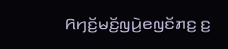ꤖꤚꤢꤩ꤬ꤗꤢꤩ꤬ꤜꤣꤧ꤬ꤕꤜꤢꤩꤊꤢ꤬ ꤢ꤬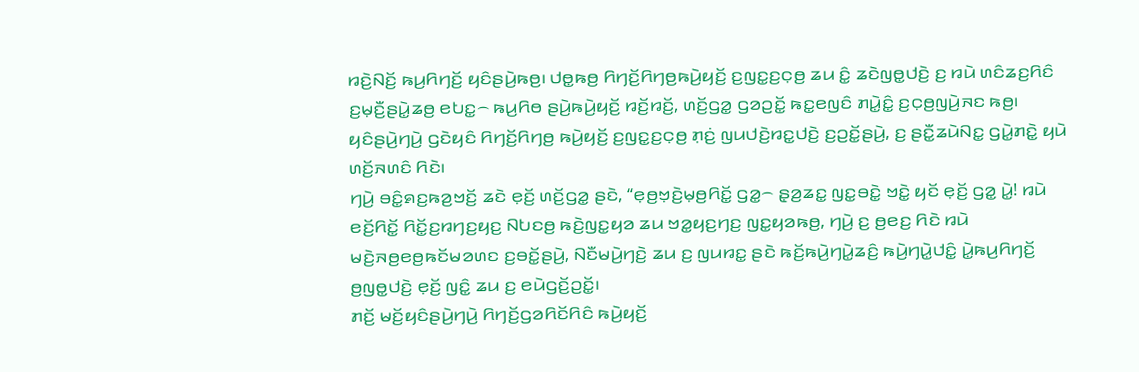ꤙꤢꤧ꤬ꤡꤢꤩ꤬ ꤒꤣ꤬ꤖꤚꤢꤩ꤬ ꤟꤢꤨꤔꤣꤧ꤬ꤒꤥ꤬꤯ ꤓꤥ꤭ꤒꤥ꤬ ꤖꤚꤢꤩ꤬ꤖꤚꤥ꤬ꤒꤣꤧ꤬ꤟꤢꤩ꤬ ꤢ꤬ꤜꤢ꤭ꤢ꤬ꤍ꤫ꤥ꤬ ꤘꤣ ꤢꤨ꤭ ꤘꤢꤧꤜꤥ꤭ꤓꤢꤧ꤬ ꤢ꤬ ꤙꤣꤧ ꤛꤢꤨꤘꤢ꤬ꤖꤢꤨ ꤢ꤬ꤗ꤫ꤢꤪ꤬ꤔꤣꤧ꤭ꤘꤥ꤬ ꤕꤝꤢ꤭꤮ ꤒꤣ꤬ꤖꤥ ꤔꤣꤧ꤬ꤒꤣꤧ꤬ꤟꤢꤩ꤬ ꤙꤢꤩ꤬ꤙꤢꤩ꤬, ꤛꤢꤩ꤬ꤞꤤ꤭ ꤞꤤꤑꤢꤩ꤭ ꤒꤢ꤭ꤕꤜꤢꤨ ꤊꤣꤧ꤭ꤢꤨ꤭ ꤢ꤬ꤍ꤫ꤥ꤬ꤜꤣꤧ꤬ꤏꤢ ꤒꤥ꤬꤯ ꤟꤢꤨꤔꤣꤧ꤬ꤚꤣꤧ꤬ ꤞꤢꤧꤟꤢꤨ ꤖꤚꤢꤩ꤬ꤖꤚꤥ꤬ ꤒꤣꤧ꤬ꤟꤢꤩ꤬ ꤢ꤬ꤜꤢ꤭ꤢ꤬ꤍ꤫ꤥ꤬ ꤊ꤫ꤢꤦ꤬ ꤜꤣꤓꤢꤧ꤬ꤙꤢ꤭ꤓꤢꤧ꤬ ꤢ꤬ꤑꤢꤩ꤭ꤔꤣꤧ꤬, ꤢ꤬ ꤔꤢꤪ꤭ꤘꤣꤧꤡꤢ꤭ ꤞꤣꤧ꤭ꤊꤢꤧ꤭ ꤟꤣꤧ ꤛꤢꤩ꤬ꤏꤛꤢꤨ ꤖꤢꤧ꤯
ꤚꤣꤧ꤬ ꤋꤢꤨ꤭ꤎꤢ꤬ꤒꤤ꤬ꤠꤢꤩ꤬ ꤘꤢꤧ ꤕ꤫ꤢꤩ꤬ ꤛꤢꤩ꤬ꤞꤤ꤭ ꤔꤢꤧ, “ꤕ꤫ꤥ꤬ꤠ꤫ꤢꤧ꤬ꤗ꤫ꤥ꤬ꤖꤢꤩ꤭ ꤞꤤ꤭꤮ ꤔ꤫ꤤ꤬ꤘꤢ꤭ ꤜꤢ꤭ꤋꤢꤧ꤭ ꤠꤢꤧ꤭ ꤟꤢꤩ ꤕ꤫ꤢꤩ꤬ ꤞꤤ꤭ ꤣꤧ꤭! ꤙꤣꤧ ꤕꤢꤩ꤬ꤖꤢꤩ꤭ ꤖꤢꤩ꤭ꤢ꤬ꤙꤚꤢ꤬ꤟꤢ꤬ ꤡꤝꤢꤥ꤬ ꤒꤢꤧ꤬ꤜꤢ꤭ꤟꤤ ꤘꤣ ꤠꤤ꤭ꤟꤢ꤬ꤚꤢ꤬ ꤜꤢ꤭ꤟꤤꤒꤥ꤬, ꤚꤣꤧ꤬ ꤢ꤬ ꤥ꤬ꤕꤢ꤬ ꤖꤢꤧ ꤙꤣꤧ ꤗꤢꤧ꤬ꤏꤥ꤬ꤕꤥ꤬ꤒꤢꤩꤗꤤꤛꤢ ꤢ꤬ꤋꤢꤩ꤭ꤔꤣꤧ꤬, ꤡꤢꤪꤗꤣꤧ꤬ꤚꤢꤧ꤬ ꤘꤣ ꤢ꤬ ꤜꤣꤙꤢ꤭ ꤔꤢꤧ ꤒꤢꤩ꤬ꤒꤣꤧ꤬ꤚꤣꤧ꤭ꤘꤢꤨ꤬ ꤒꤣꤧ꤬ꤚꤣꤧ꤭ꤓꤢꤨ꤭ ꤣꤧ꤭ꤒꤣ꤬ꤖꤚꤢꤩ꤬ ꤥ꤬ꤜꤥ꤭ꤓꤢꤧ꤬ ꤕ꤫ꤢꤩ꤬ ꤜꤢꤨ꤭ ꤘꤣ ꤢ꤬ ꤕꤣꤧꤞꤢꤩ꤬ꤑꤢꤩ꤭꤯
ꤊꤢꤩ꤬ ꤗꤢꤩ꤬ꤟꤢꤨꤔꤣꤧ꤬ꤚꤣꤧ꤬ ꤖꤚꤢꤩ꤬ꤞꤤꤖꤢꤩꤖꤢꤨ ꤒꤣꤧ꤬ꤟꤢꤩ꤬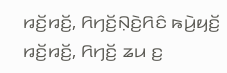ꤙꤢꤩ꤬ꤙꤢꤩ꤬, ꤖꤚꤢꤩ꤬ꤡ꤫ꤢꤧ꤬ꤖꤢꤨ ꤒꤣꤧ꤬ꤟꤢꤩ꤬ ꤙꤢꤩ꤬ꤙꤢꤩ꤬, ꤖꤚꤢꤩ꤬ ꤘꤣ ꤢ꤬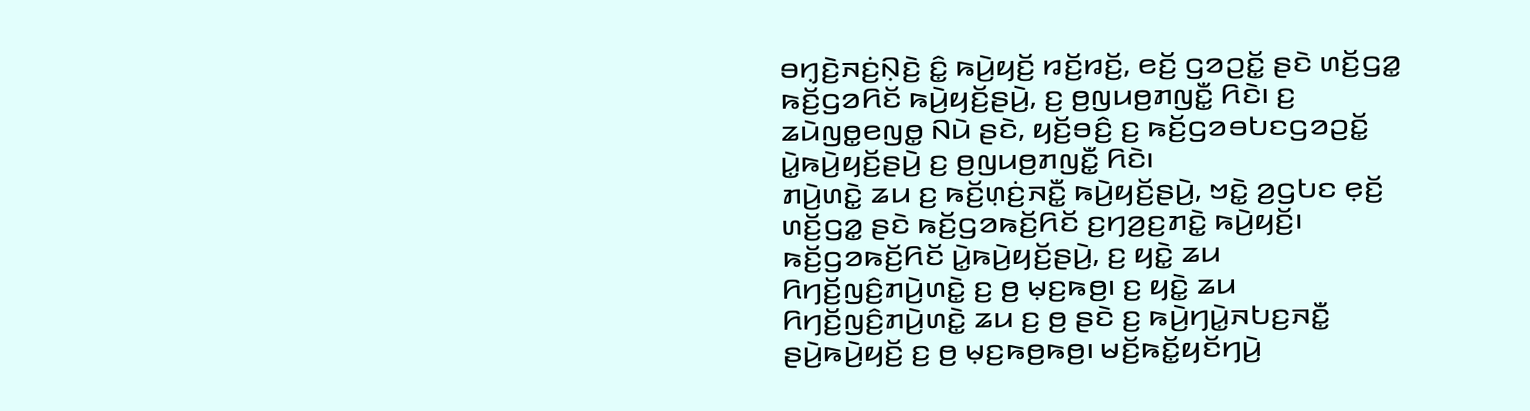ꤋꤚ꤫ꤢꤧ꤬ꤏꤢꤦ꤬ꤡ꤫ꤢꤧ꤬ ꤢꤨ꤭ ꤒꤣꤧ꤬ꤟꤢꤩ꤬ ꤙꤢꤩ꤬ꤙꤢꤩ꤬, ꤕꤢꤩ꤬ ꤞꤤꤑꤢꤩ꤭ ꤔꤢꤧ ꤛꤢꤩ꤬ꤞꤤ꤭ ꤒꤢꤩ꤬ꤞꤤꤖꤢꤩ ꤒꤣꤧ꤬ꤟꤢꤩ꤬ꤔꤣꤧ꤬, ꤢ꤬ ꤥ꤬ꤜꤣꤥ꤬ꤊꤜꤢꤪ꤭ ꤖꤢꤧ꤯ ꤢ꤬ ꤘꤣꤧꤜꤥ꤭ꤕꤜꤥ꤭ ꤡꤣꤧ ꤔꤢꤧ, ꤟꤢꤩ꤬ꤋꤢꤨ꤬ ꤢ꤬ ꤒꤢꤩ꤬ꤞꤤꤋꤝꤢꤞꤤꤑꤢꤩ꤭ ꤣꤧ꤭ꤒꤣꤧ꤬ꤟꤢꤩ꤬ꤔꤣꤧ꤬ ꤢ꤬ ꤥ꤬ꤜꤣꤥ꤬ꤊꤜꤢꤪ꤭ ꤖꤢꤧ꤯
ꤊꤣꤧ꤬ꤛꤢꤧ꤭ ꤘꤣ ꤢ꤬ ꤒꤢꤩ꤬ꤛ꤫ꤢꤦ꤬ꤏꤢꤪ꤭ ꤒꤣꤧ꤬ꤟꤢꤩ꤬ꤔꤣꤧ꤬, ꤠꤢꤧ꤭ ꤤ꤬ꤞꤝꤢ ꤕ꤫ꤢꤩ꤬ ꤛꤢꤩ꤬ꤞꤤ꤭ ꤔꤢꤧ ꤒꤢꤩ꤬ꤞꤤꤒꤢꤩ꤬ꤖꤢꤩ ꤢ꤬ꤚꤤ꤬ꤢ꤬ꤊꤢꤧ꤭ ꤒꤣꤧ꤬ꤟꤢꤩ꤬꤯ ꤒꤢꤩ꤬ꤞꤤꤒꤢꤩ꤬ꤖꤢꤩ ꤣꤧ꤭ꤒꤣꤧ꤬ꤟꤢꤩ꤬ꤔꤣꤧ꤬, ꤢ꤬ ꤟꤢꤧ꤭ ꤘꤣ ꤖꤚꤢꤩ꤬ꤜꤢꤨ꤬ꤊꤣꤧ꤬ꤛꤢꤧ꤭ ꤢ꤬ ꤥ꤬ ꤗ꤫ꤢ꤬ꤒꤥ꤬꤯ ꤢ꤬ ꤟꤢꤧ꤭ ꤘꤣ ꤖꤚꤢꤩ꤬ꤜꤢꤨ꤬ꤊꤣꤧ꤬ꤛꤢꤧ꤭ ꤘꤣ ꤢ꤬ ꤥ꤬ ꤔꤢꤧ ꤢ꤬ ꤒꤣꤧ꤬ꤚꤣꤧ꤭ꤏꤝꤢ꤬ꤏꤢꤪ꤭ ꤔꤣꤧ꤬ꤒꤣꤧ꤬ꤟꤢꤩ꤬ ꤢ꤬ ꤥ꤬ ꤗ꤫ꤢ꤬ꤒꤥ꤬ꤒꤥ꤬꤯ ꤗꤢꤩ꤬ꤒꤢꤩ꤭ꤟꤢꤩꤚꤣꤧ꤬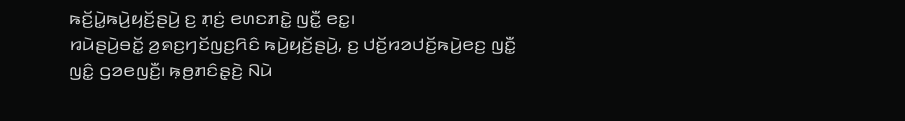ꤒꤢꤩ꤬ꤣꤧ꤭ꤒꤣꤧ꤬ꤟꤢꤩ꤬ꤔꤣꤧ꤬ ꤢ꤬ ꤊ꤫ꤢꤦ꤬ ꤕꤛꤢꤊꤢꤧ꤭ ꤜꤢꤪ꤭ ꤕꤢ꤭꤯
ꤙꤣꤧꤔꤣꤧ꤬ꤋꤢꤩ꤭ ꤤ꤬ꤎꤢ꤬ꤚꤢꤩꤜꤢ꤬ꤖꤢꤨ ꤒꤣꤧ꤬ꤟꤢꤩ꤬ꤔꤣꤧ꤬, ꤢ꤬ ꤓꤢꤩ꤬ꤙꤤꤓꤢꤩ꤬ꤒꤣꤧ꤬ꤕꤢ꤬ ꤜꤢꤪ꤭ ꤜꤢꤨ꤭ ꤞꤤꤕꤜꤢꤪ꤬꤯ ꤒ꤫ꤥ꤬ꤊꤢꤨꤔ꤫ꤢꤧ꤬ ꤡꤣꤧ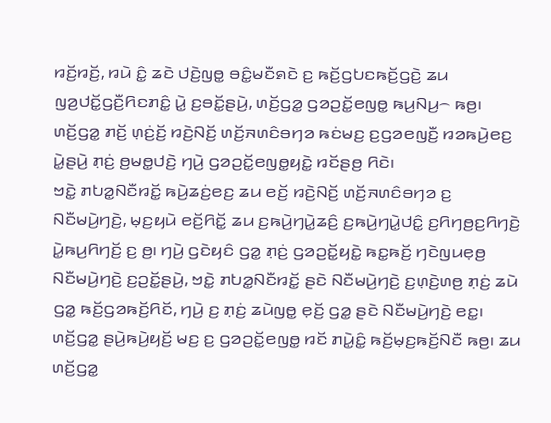ꤙꤢꤩ꤬ꤙꤢꤩ꤬, ꤙꤣꤧ ꤢꤨ꤭ ꤘꤢꤧ ꤓꤢꤧ꤬ꤜꤥ꤭ ꤋꤢꤨ꤭ꤗꤢꤪꤎꤢꤧ ꤢ꤬ ꤒꤢꤩ꤬ꤞꤝꤢꤒꤢꤩ꤬ꤞꤢꤧ꤬ ꤘꤣ ꤜꤤ꤬ꤓꤢꤩ꤭ꤞꤢꤪ꤬ꤖꤢꤊꤢꤨ꤭ ꤣꤧ꤭ ꤢ꤬ꤋꤢꤩ꤭ꤔꤣꤧ꤬, ꤛꤢꤩ꤬ꤞꤤ꤭ ꤞꤤꤑꤢꤩ꤭ꤕꤜꤥ꤭ ꤒꤣ꤬ꤡꤣ꤬꤮ ꤒꤥ꤬꤯ ꤛꤢꤩ꤬ꤞꤤ꤭ ꤊꤢꤩ꤬ ꤛ꤫ꤢꤦ꤬ꤢꤩ꤬ ꤙꤢꤧ꤬ꤡꤢꤩ꤬ ꤛꤢꤩ꤬ꤏꤛꤢꤨꤋꤚꤤ ꤒꤢꤦꤗꤢ꤬ ꤢ꤬ꤞꤤꤕꤜꤢꤪ꤬ ꤙꤤꤒꤣꤧ꤬ꤕꤢ꤬ ꤣꤧ꤭ꤔꤣꤧ꤬ ꤊ꤫ꤢꤦ꤬ ꤥ꤬ꤗꤥ꤭ꤓꤢꤧ꤬ ꤚꤣꤧ꤬ ꤞꤤꤑꤢꤩ꤭ꤕꤜꤥ꤭ꤟꤢꤧ꤭ ꤙꤢꤩꤔꤥ꤬ ꤖꤢꤧ꤯
ꤠꤢꤧ꤭ ꤊꤝꤤ꤭ꤡꤢꤪꤙꤢꤩ꤭ ꤒꤣꤧ꤬ꤘꤢꤦ꤬ꤕꤢ꤬ ꤘꤣ ꤕꤢꤩ꤬ ꤙꤢꤧ꤬ꤡꤢꤩ꤬ ꤛꤢꤩ꤬ꤏꤛꤢꤨꤋꤚꤤ ꤢ꤬ ꤡꤢꤪꤗꤣꤧ꤬ꤚꤢꤧ꤬, ꤗ꤫ꤢ꤬ꤟꤣꤧ ꤕꤢꤩ꤬ꤖꤢꤩ꤭ ꤘꤣ ꤢ꤬ꤒꤣꤧ꤬ꤚꤣꤧ꤭ꤘꤢꤨ꤬ ꤢ꤬ꤒꤣꤧ꤬ꤚꤣꤧ꤭ꤓꤢꤨ꤭ ꤢ꤬ꤖꤚꤥ꤬ꤢ꤬ꤖꤚꤢꤧ꤬ ꤣꤧ꤭ꤒꤣ꤬ꤖꤚꤢꤩ꤬ ꤢ꤬ ꤥ꤬꤯ ꤚꤣꤧ꤬ ꤞꤢꤧꤟꤢꤨ ꤞꤤ꤭ ꤊ꤫ꤢꤦ꤬ ꤞꤤꤑꤢꤩ꤭ꤟꤢꤧ꤭ ꤒꤢ꤭ꤒꤢꤩ꤬ ꤚꤢꤧꤜꤣꤕ꤫ꤥ꤬ ꤡꤢꤪꤗꤣꤧ꤬ꤚꤢꤧ꤬ ꤢ꤬ꤑꤢꤩ꤭ꤔꤣꤧ꤬, ꤠꤢꤧ꤭ ꤊꤝꤤ꤭ꤡꤢꤪꤙꤢꤩ꤭ ꤔꤢꤧ ꤡꤢꤪꤗꤣꤧ꤬ꤚꤢꤧ꤬ ꤢ꤬ꤛ꤫ꤢꤧ꤬ꤛꤥ꤬ ꤊ꤫ꤢꤦ꤬ ꤘꤣꤧ ꤞꤤ꤭ ꤒꤢꤩ꤬ꤞꤤꤒꤢꤩ꤬ꤖꤢꤩ, ꤚꤣꤧ꤬ ꤢ꤬ ꤊ꤫ꤢꤦ꤬ ꤘꤣꤧꤜꤥ꤭ ꤕ꤫ꤢꤩ꤬ ꤞꤤ꤭ ꤔꤢꤧ ꤡꤢꤪꤗꤣꤧ꤬ꤚꤢꤧ꤬ ꤕꤢ꤭꤯
ꤛꤢꤩ꤬ꤞꤤ꤭ ꤔꤣꤧ꤬ꤒꤣꤧ꤬ꤟꤢꤩ꤬ ꤗꤢ꤬ ꤢ꤬ ꤞꤤꤑꤢꤩ꤭ꤕꤜꤥ꤭ ꤙꤢꤩ ꤊꤣꤧ꤭ꤢꤨ꤭ ꤒꤢꤩ꤬ꤗ꤫ꤢ꤬ꤒꤢꤩ꤬ꤡꤢꤪ ꤒꤥ꤬꤯ ꤘꤣ ꤛꤢꤩ꤬ꤞꤤ꤭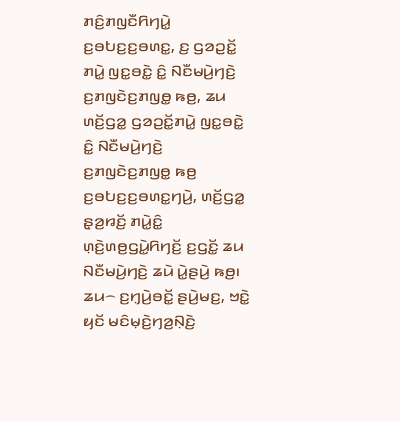ꤊꤢꤨ꤬ꤊꤜꤢꤪꤖꤚꤣꤧ꤭ ꤢ꤬ꤋꤝꤢ꤬ꤢ꤬ꤋꤛꤢ꤭, ꤢ꤬ ꤞꤤꤑꤢꤩ꤭ ꤊꤣꤧ꤭ ꤜꤢ꤭ꤋꤢꤧ꤭ ꤢꤨ꤭ ꤡꤢꤪꤗꤣꤧ꤬ꤚꤢꤧ꤬ ꤢ꤬ꤊꤜꤢꤧꤢ꤬ꤊꤜꤥ꤭ ꤒꤥ꤬, ꤘꤣ ꤛꤢꤩ꤬ꤞꤤ꤭ ꤞꤤꤑꤢꤩ꤭ꤊꤣꤧ꤭ ꤜꤢ꤭ꤋꤢꤧ꤭ ꤢꤨ꤭ ꤡꤢꤪꤗꤣꤧ꤬ꤚꤢꤧ꤬ ꤢ꤬ꤊꤜꤢꤧꤢ꤬ꤊꤜꤥ꤭ ꤒꤥ꤬ ꤢ꤬ꤋꤝꤢ꤬ꤢ꤬ꤋꤛꤢ꤭ꤚꤣꤧ꤬, ꤛꤢꤩ꤬ꤞꤤ꤭ ꤔ꤫ꤤ꤬ꤙꤢꤩ꤬ ꤊꤣꤧ꤭ꤢꤨ꤭ ꤛ꤫ꤢꤧ꤬ꤛꤥ꤬ꤞꤣꤧ꤭ꤖꤚꤢꤩ꤬ ꤢ꤬ꤞꤢꤩ꤭ ꤘꤣ ꤡꤢꤪꤗꤣꤧ꤬ꤚꤢꤧ꤬ ꤘꤣꤧ ꤣꤧ꤭ꤔꤣꤧ꤬ ꤒꤥ꤬꤯
ꤘꤣ꤮ ꤢ꤬ꤚ꤫ꤣꤧ꤬ꤋꤢꤩ꤭ ꤔꤣꤧ꤬ꤗꤢ꤬, ꤠꤢꤧ꤭ ꤟꤢꤩ ꤗꤢꤨꤗ꤫ꤢꤧ꤬ꤚꤤ꤬ꤡ꤫ꤢꤧ꤬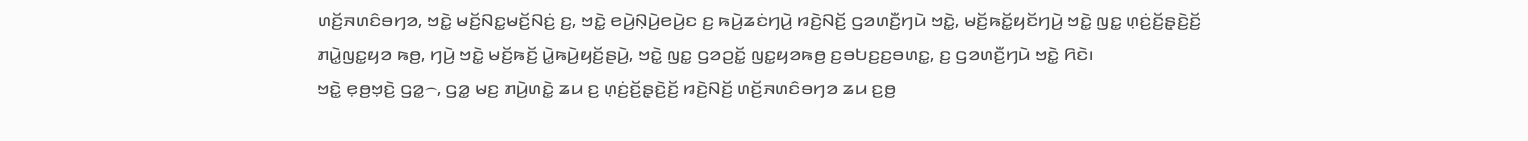ꤛꤢꤩ꤬ꤏꤛꤢꤨꤋꤚꤤ, ꤠꤢꤧ꤭ ꤗꤢꤩ꤬ꤡꤢ꤭ꤗꤢꤩ꤬ꤡꤢꤦ꤬ ꤢ꤬, ꤠꤢꤧ꤭ ꤕꤣꤧ꤬ꤡ꤫ꤣꤧ꤬ꤕꤣꤧ꤬ꤢ ꤢ꤬ ꤒꤣꤧ꤬ꤘꤢꤦꤚꤣꤧ꤬ ꤙꤢꤧ꤬ꤡꤢꤩ꤬ ꤞꤤꤛꤢꤪ꤬ꤚꤣꤧ ꤠꤢꤧ꤭, ꤗꤢꤩ꤬ꤒꤢꤩ꤭ꤟꤢꤩꤚꤣꤧ꤬ ꤠꤢꤧ꤭ ꤜꤢ꤭ ꤛ꤫ꤢꤦ꤬ꤢꤩ꤬ꤔ꤫ꤢꤧ꤬ꤢꤩ꤬ ꤊꤣꤧ꤭ꤜꤢ꤭ꤟꤤ ꤒꤥ꤬, ꤚꤣꤧ꤬ ꤠꤢꤧ꤭ ꤗꤢꤩ꤬ꤒꤢꤩ꤬ ꤣꤧ꤭ꤒꤣꤧ꤬ꤟꤢꤩ꤬ꤔꤣꤧ꤬, ꤠꤢꤧ꤭ ꤜꤢ꤭ ꤞꤤꤑꤢꤩ꤭ ꤜꤢ꤭ꤟꤤꤒꤥ꤬ ꤢ꤬ꤋꤝꤢ꤬ꤢ꤬ꤋꤛꤢ꤭, ꤢ꤬ ꤞꤤꤛꤢꤪ꤬ꤚꤣꤧ ꤠꤢꤧ꤭ ꤖꤢꤧ꤯
ꤠꤢꤧ꤭ ꤕ꤫ꤥ꤬ꤠ꤫ꤢꤧ꤬ ꤞꤤ꤭꤮, ꤞꤤ꤭ ꤗꤢ꤬ ꤊꤣꤧ꤬ꤛꤢꤧ꤭ ꤘꤣ ꤢ꤬ ꤛ꤫ꤢꤦ꤬ꤢꤩ꤬ꤔ꤫ꤢꤧ꤬ꤢꤩ꤬ ꤙꤢꤧ꤬ꤡꤢꤩ꤬ ꤛꤢꤩ꤬ꤏꤛꤢꤨꤋꤚꤤ ꤘꤣ ꤢ꤬ꤥ꤬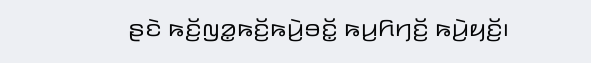ꤔꤢꤧ ꤒꤢꤩ꤬ꤜꤤ꤭ꤒꤢꤩ꤬ꤒꤣꤧ꤬ꤋꤢꤩ꤭ ꤒꤣ꤬ꤖꤚꤢꤩ꤬ ꤒꤣꤧ꤬ꤟꤢꤩ꤬꤯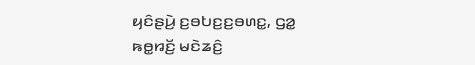ꤟꤢꤨꤔꤣꤧ꤬ ꤢ꤬ꤋꤝꤢ꤬ꤢ꤬ꤋꤛꤢ꤭, ꤞꤤ꤭ ꤒꤥ꤭ꤙꤢꤩ꤬ ꤗꤢꤧꤘꤢꤨ꤬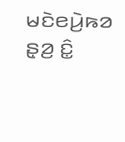ꤗꤢꤧꤕꤣꤧ꤬ꤒꤤ ꤔ꤫ꤤ꤬ ꤢꤨ꤭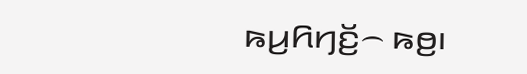ꤒꤣ꤬ꤖꤚꤢꤩ꤬꤮ ꤒꤥ꤬꤯